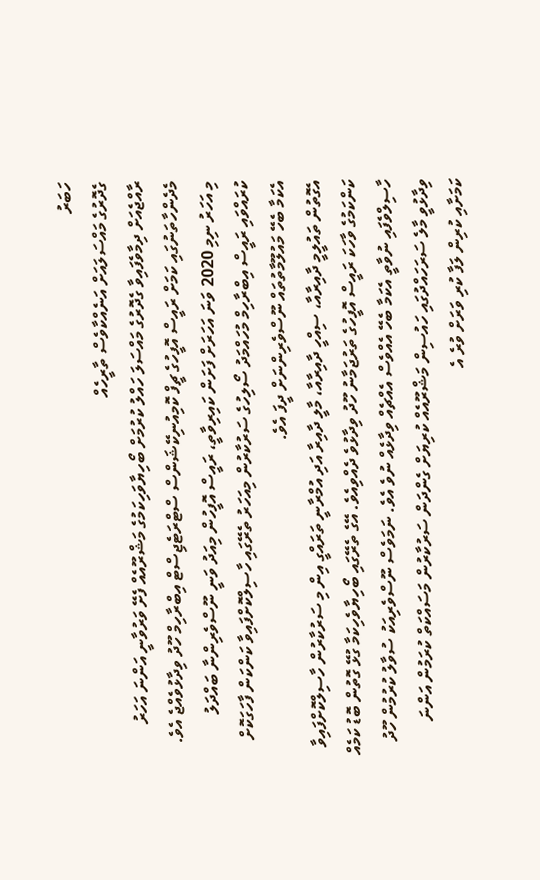ހަބަރު
ގެދޮރުގެ މައްސަލައަށް އަނެއްކާވެސް ތާރީހެއް
ރާއްޖެއަށް ދިމާވެފައިވާ ގެދޮރުގެ މައްސަލަ ހައްލު ކުރުމަށް ބޯހިޔާވަހިކަމުގެ މަޝްރޫއެއް ފެށޭ ވަރުވާނީ އަންނަ އަހަރު މެދެންހާތަނުގައި ކަމަށް ރައީސް އޮފީހުގެ ޗީފް ކޮމިއުނިކޭޝަންސް ސްޓްރަޓެޖިސްޓް އިބްރާހިމް ހޫދު ވިދާޅުވެއްޖެ އެވެ.
މި އަހަރު ނިމި 2020 ވަނަ އަހަރަށް ފަށަން ކައިރިވާތީ، ރައީސް އޮފީހުން މިއަދު ވަނީ ނޫސްވެރިންނާ ބައްދަލު ކުރައްވައި ރައީސް އިބްރާހިމް މުހައްމަދު ސޯލިހުގެ ސަރުކާރުން މިއަހަރު ތެރޭގައި ހާސިލްކޮށްފައިވާ ކަންކަން ފާހަގަކޮށް އެކަމާ ބެހޭ މައުލޫމާތުތައް ނޫސްވެރިންނަށް ދީފަ އެވެ.
އެގޮތުން ތައުލީމީ ދާއިރާއާ، ސިއްހީ ދާއިރާއާ، މާލީ ދާއިރާ އަދި އުމްރާނީ ތަރައްގީ އިން މި ސަރުކާރުން ހާސިލްކޮށްފައިވާ ކަންކަމުގެ ވާހަކަ ރައީސް އޮފީހުގެ ތަރުޖަމާނު ހޫދު ވިދާޅުވެ ދެއްވިއެވެ. އޭގެ ތެރޭގައި ބޯހިޔާވެހިކަމާ ގުޅޭ ގޮތުން ބޮޑު ކަމެއް ހާސިލްވެފައި ނުވާތީ އެކަމާ ބެހޭ އެއްވެސް އެއްޗެއް ވިދާޅެއް ނުވެ އެވެ. ނަމަވެސް ނޫސްވެރިއަކު ސުވާލު ކުރުމުން ހޫދު ވިދާޅުވީ މާލެ ސަރަހައްދުގައި ހައުސިން މަޝްރޫއެއް ކުރިޔަށް ގެންދަން ސަރުކާރުން މަސައްކަތް ކުރަމުން އަންނަ ކަމަށާއި ކުރިން ލަފާ ކުރި ވަރަށް ވުރެ އެ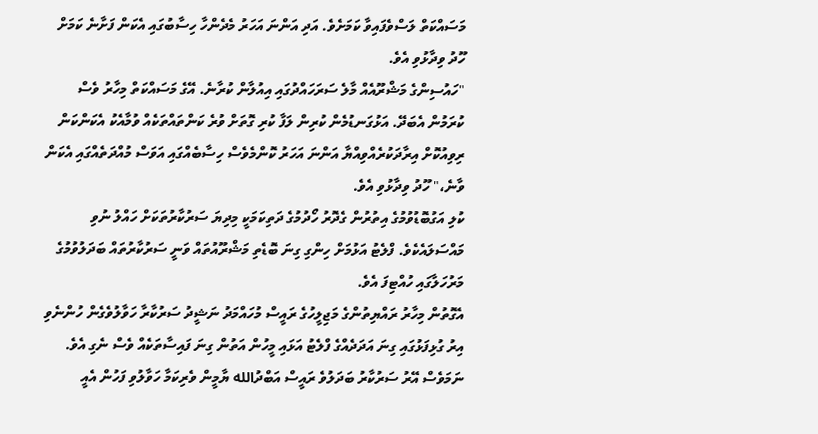މަސައްކަތް ލަސްވެފައިވާ ކަމަށެވެ. އަދި އަންނަ އަހަރު މެދެންހާ ހިސާބުގައި އެކަން ފަށާނެ ކަމަށް ހޫދު ވިދާޅުވި އެވެ.
"ހައުސިންގެ މަޝްރޫއެއް މާލެ ސަރަހައްދުގައި އިއުލާން ކުރާނެ. އޭގެ މަސައްކަތް މިހާރު ވެސް ކުރަމުން އެބަދޭ. އަޅުގަނޑުމެން ކުރިން ލަފާ ކުރި ގޮތަށް ވުރެ ކަންތައްތަކެއް ވުމާއެކު އެކަންކަން ރިވިއުކޮށް އިރާދަކުރެއްވިއްޔާ އަންނަ އަހަރު ކޮންމެވެސް ހިސާބެއްގައި އަވަސް މުއްދަތެއްގައި އެކަން ވާނެ،" ހޫދު ވިދާޅުވި އެވެ.
ކުލި އަގުބޮޑުވުމުގެ އިތުރުން ގެދޮރު ހޯދުމުގެ ދަތިކަމަކީ މިދިޔަ ސަރުކާރުތަކަށް ހައްލު ނުވި މައްސަލައެކެވެ. ފްލެޓު އަޅުމަށް ހިންގި ގިނަ ބޮޑެތި މަޝްރޫއުތައް ވަނީ ސަރުކާރުތައް ބަދަލުވުމުގެ މަރުހަލާގައި ހުއްޓިފަ އެވެ.
އެގޮތުން މިހާރު ރައްޔިތުންގެ މަޖިލީހުގެ ރައީސް މުހައްމަދު ނަޝީދު ސަރުކާރާ ހަވާލުވެގެން ހުންނެވި އިރު ގުޅިފަޅުގައި ގިނަ އަދަދެއްގެ ފްލެޓު އަޅައި މީހުން އަތުން ގިނަ ފައިސާތަކެއް ވެސް ނެގި އެވެ. ނަމަވެސް އޭރު ސަރުކާރު ބަދަލުވެ ރައީސް އަބްދުالله ޔާމީން ވެރިކަމާ ހަވާލުވި ފަހުން އެއީ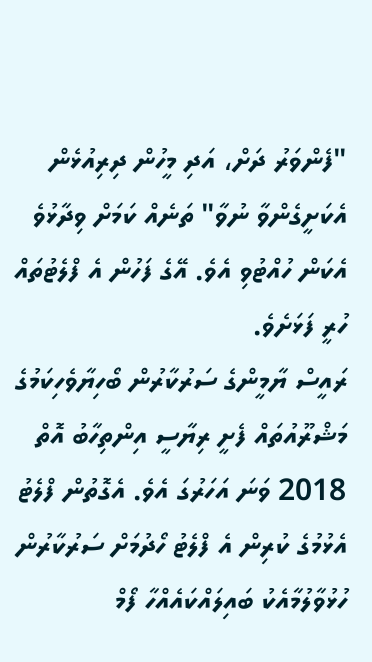"ފެންވަރު ދަށް، އަދި މީހުން ދިރިއުޅެން އެކަށީގެންވާ ނުވާ" ތަނެއް ކަމަށް ވިދާޅުވެ އެކަން ހުއްޓުވި އެވެ. އޭގެ ފަހުން އެ ފްލެޓުތައް ހުރީ ފަޅަށެވެ.
ރައީސް ޔާމީންގެ ސަރުކާރުން ބޯހިޔާވެހިކަމުގެ މަޝްރޫއުތައް ފެށީ ރިޔާސީ އިންތިހާބު އޮތް 2018 ވަނަ އަހަރުގަ އެވެ. އެގޮތުން ފްލެޓު އެޅުމުގެ ކުރިން އެ ފްލެޓު ހޯދުމަށް ސަރުކާރުން ހުޅުވާލުމާއެކު ބައިލައްކައެއްހާ ފޯމް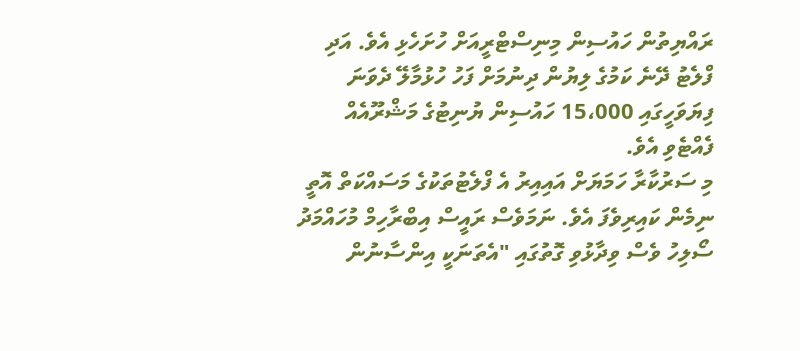ރައްޔިތުން ހައުސިން މިނިސްޓްރީއަށް ހުށަހެޅި އެވެ. އަދި ފްލެޓު ދޭނެ ކަމުގެ ލިޔުން ދިނުމަށް ފަހު ހުޅުމާލޭ ދެވަނަ ފިޔަވަހީގައި 15،000 ހައުސިން ޔުނިޓުގެ މަޝްރޫއެއް ފެއްޓެވި އެވެ.
މި ސަރުކާރާ ހަމަޔަށް އައިއިރު އެ ފްލެޓުތަކުގެ މަސައްކަތް އޮތީ ނިމެން ކައިރިވެފަ އެވެ. ނަމަވެސް ރައީސް އިބްރާހިމް މުހައްމަދު ސޯލިހު ވެސް ވިދާޅުވި ގޮތުގައި "އެތަނަކީ އިންސާނުން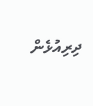ދިރިއުޅެން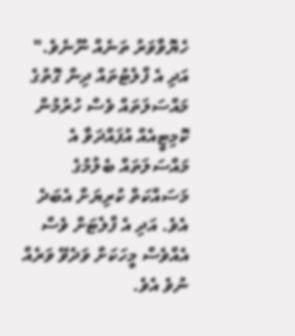ހެޔޮވާވަރު ތަނެއް ނޫނެވެ." އަދި އެ ފްލެޓުތައް ދިން ގޮތުގެ މައްސަލަތައް ވެސް ހުރުމުން ކޮމިޓީއެއް އުފައްދަވާ އެ މައްސަލަތައް ބެލުމުގެ މަސައްކަތް ކުރިޔަށް އެބަދެ އެވެ. އަދި އެ ފްލެޓަށް ވެސް އެއްވެސް މީހަކަށް ވަދެވޭ ވަރެއް ނުވެ އެވެ.